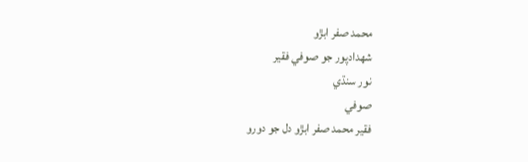محمد صفر ابڙو
شهدادپور جو صوفي فقير
نور سنڌي
صوفي
فقير محمد صفر ابڙو دل جو دورو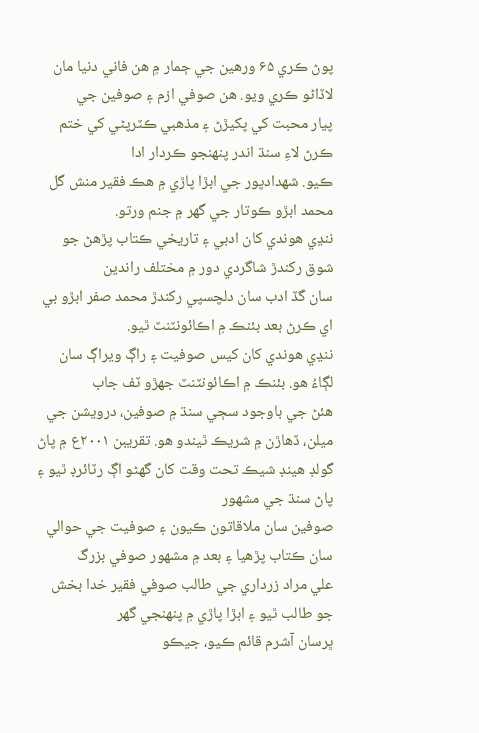پوڻ ڪري ۶۵ ورهين جي ڄمار ۾ هن فاني دنيا مان لاڏاڻو ڪري ويو. هن صوفي ازم ۽ صوفين جي
پيار محبت کي پکيڙڻ ۽ مذهبي ڪٽرپڻي کي ختم ڪرڻ لاءِ سنڌ اندر پنهنجو ڪردار ادا
ڪيو. شهدادپور جي ابڙا پاڙي ۾ هڪ فقير منش گل محمد ابڙو ڪوتار جي گهر ۾ جنم ورتو.
ننڍي هوندي کان ادبي ۽ تاريخي ڪتاب پڙهڻ جو شوق رکندڙ شاگردي دور ۾ مختلف راندين
سان گڏ ادب سان دلچسپي رکندڙ محمد صفر ابڙو بي اي ڪرڻ بعد بئنڪ ۾ اڪائونٽنٽ ٿيو.
ننڍي هوندي کان کيس صوفيت ۽ راڳ ويراڳ سان لڳاءُ هو. بئنڪ ۾ اڪائونٽنٽ جهڙو ٽف جاب
هئڻ جي باوجود سڄي سنڌ ۾ صوفين، درويشن جي ميلن، ڏهاڙن ۾ شريڪ ٿيندو هو. تقريبن ۲۰۰۱ع ۾ پاڻ گولڊ هينڊ شيڪ تحت وقت کان گهڻو اڳ رٽائرڊ ٿيو ۽ پاڻ سنڌ جي مشهور
صوفين سان ملاقاتون ڪيون ۽ صوفيت جي حوالي سان ڪتاب پڙهيا ۽ بعد ۾ مشهور صوفي بزرگ
علي مراد زرداري جي طالب صوفي فقير خدا بخش جو طالب ٿيو ۽ ابڙا پاڙي ۾ پنهنجي گهر
ڀرسان آشرم قائم ڪيو، جيڪو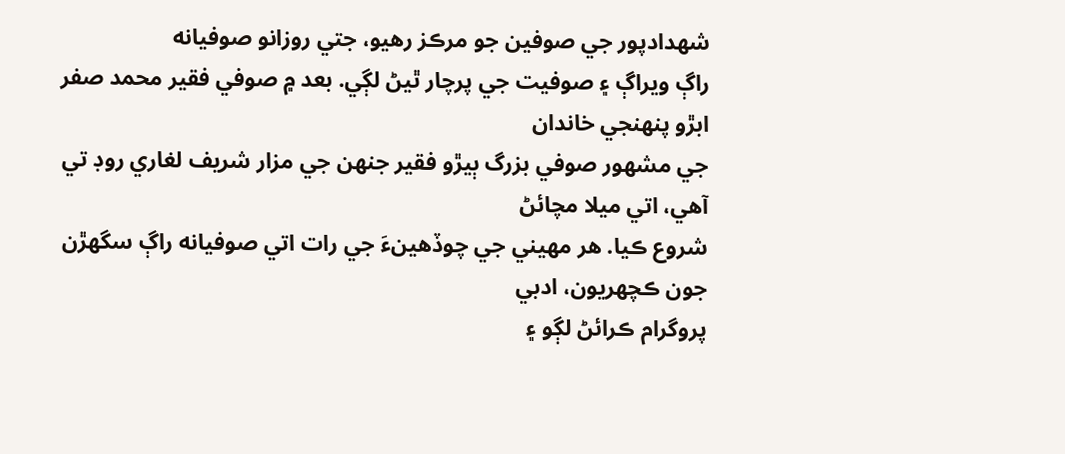شهدادپور جي صوفين جو مرڪز رهيو، جتي روزانو صوفيانه
راڳ ويراڳ ۽ صوفيت جي پرچار ٿيڻ لڳي. بعد ۾ صوفي فقير محمد صفر ابڙو پنهنجي خاندان
جي مشهور صوفي بزرگ ٻيڙو فقير جنهن جي مزار شريف لغاري روڊ تي آهي، اتي ميلا مچائڻ
شروع ڪيا. هر مهيني جي چوڏهينءَ جي رات اتي صوفيانه راڳ سگهڙن جون ڪچهريون، ادبي
پروگرام ڪرائڻ لڳو ۽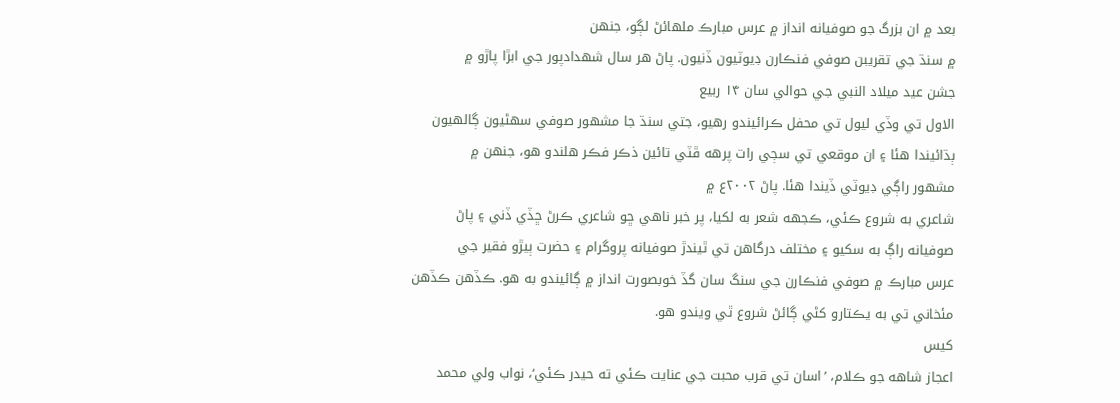بعد ۾ ان بزرگ جو صوفيانه انداز ۾ عرس مبارڪ ملهائڻ لڳو، جنهن
۾ سنڌ جي تقريبن صوفي فنڪارن ڊيوٽيون ڏنيون. پاڻ هر سال شهدادپور جي ابڙا پاڙو ۾
جشن عيد ميلاد النبي جي حوالي سان ۱۴ ربيع
الاول تي وڏي ليول تي محفل ڪرائيندو رهيو، جتي سنڌ جا مشهور صوفي سهڻيون ڳالهيون
ٻڌائيندا هئا ۽ ان موقعي تي سڄي رات پرهه ڦٽي تائين ذڪر فڪر هلندو هو، جنهن ۾
مشهور راڳي ڊيوٽي ڏيندا هئا. پاڻ ۲۰۰۲ع ۾
شاعري به شروع ڪئي، ڪجهه شعر به لکيا، پر خبر ناهي ڇو شاعري ڪرڻ ڇڏي ڏني ۽ پاڻ
صوفيانه راڳ به سکيو ۽ مختلف درگاهن تي ٿيندڙ صوفيانه پروگرام ۽ حضرت ٻيڙو فقير جي
عرس مبارڪ ۾ صوفي فنڪارن جي سنگ سان گڏ خوبصورت انداز ۾ ڳائيندو به هو. ڪڏهن ڪڏهن
مئخاني تي به يڪتارو کڻي ڳائڻ شروع ٿي ويندو هو.
کيس
اعجاز شاهه جو ڪلام، ’اسان تي قرب محبت جي عنايت ڪئي ته حيدر ڪئي‘، نواب ولي محمد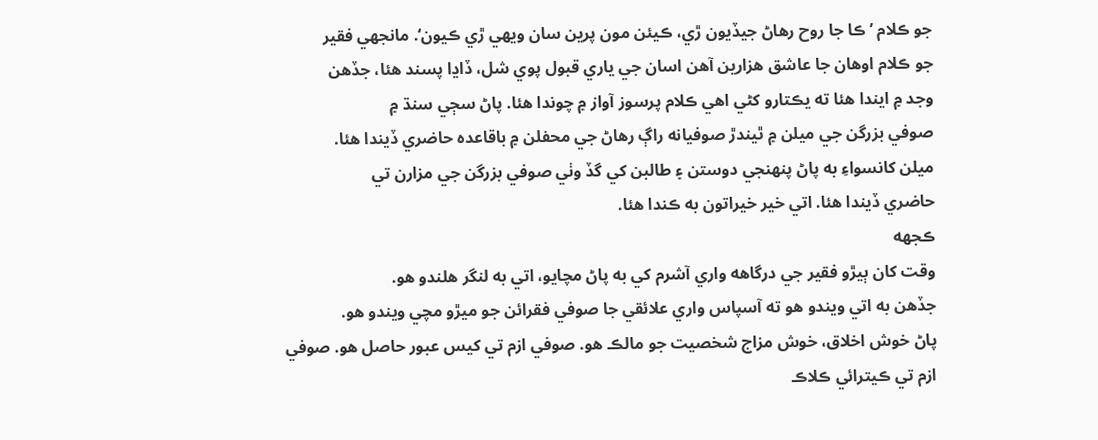جو ڪلام ’ڪا جا روح رهاڻ جيڏيون ڙي، ڪيئن مون پرين سان ويهي ڙي ڪيون‘. مانجهي فقير
جو ڪلام اوهان جا عاشق هزارين آهن اسان جي ياري قبول پوي شل، ڏاڍا پسند هئا، جڏهن
وجد ۾ ايندا هئا ته يڪتارو کڻي اهي ڪلام پرسوز آواز ۾ چوندا هئا. پاڻ سڄي سنڌ ۾
صوفي بزرگن جي ميلن ۾ ٿيندڙ صوفيانه راڳ رهاڻ جي محفلن ۾ باقاعده حاضري ڏيندا هئا.
ميلن کانسواءِ به پاڻ پنهنجي دوستن ۽ طالبن کي گڏ وٺي صوفي بزرگن جي مزارن تي
حاضري ڏيندا هئا. اتي خير خيراتون به ڪندا هئا.
ڪجهه
وقت کان ٻيڙو فقير جي درگاهه واري آشرم کي به پاڻ مچايو، اتي به لنگر هلندو هو.
جڏهن به اتي ويندو هو ته آسپاس واري علائقي جا صوفي فقرائن جو ميڙو مچي ويندو هو.
پاڻ خوش اخلاق، خوش مزاج شخصيت جو مالڪ هو. صوفي ازم تي کيس عبور حاصل هو. صوفي
ازم تي ڪيترائي ڪلاڪ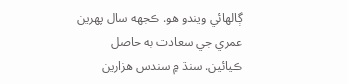ڳالهائي ويندو هو. ڪجهه سال پهرين عمري جي سعادت به حاصل
ڪيائين. سنڌ ۾ سندس هزارين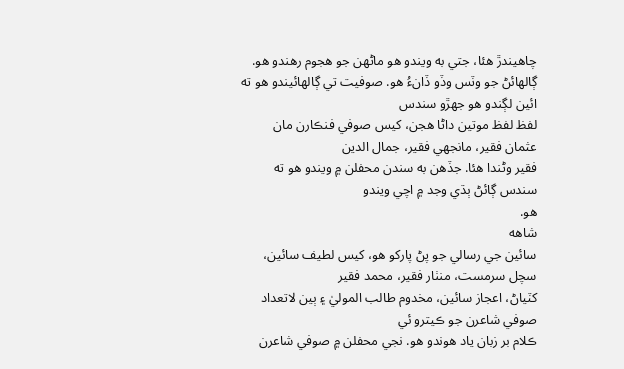چاهيندڙ هئا، جتي به ويندو هو ماڻهن جو هجوم رهندو هو.
ڳالهائڻ جو وٽس وڏو ڏانءُ هو. صوفيت تي ڳالهائيندو هو ته ائين لڳندو هو جهڙو سندس
لفظ لفظ موتين داڻا هجن، کيس صوفي فنڪارن مان عثمان فقير، مانجهي فقير، جمال الدين
فقير وڻندا هئا. جڏهن به سندن محفلن ۾ ويندو هو ته سندس ڳائڻ ٻڌي وجد ۾ اچي ويندو
هو.
شاهه
سائين جي رسالي جو پڻ پارکو هو، کيس لطيف سائين، سچل سرمست، منٺار فقير، محمد فقير
کٽياڻ، اعجاز سائين، مخدوم طالب الموليٰ ۽ ٻين لاتعداد صوفي شاعرن جو ڪيترو ئي
ڪلام بر زبان ياد هوندو هو. نجي محفلن ۾ صوفي شاعرن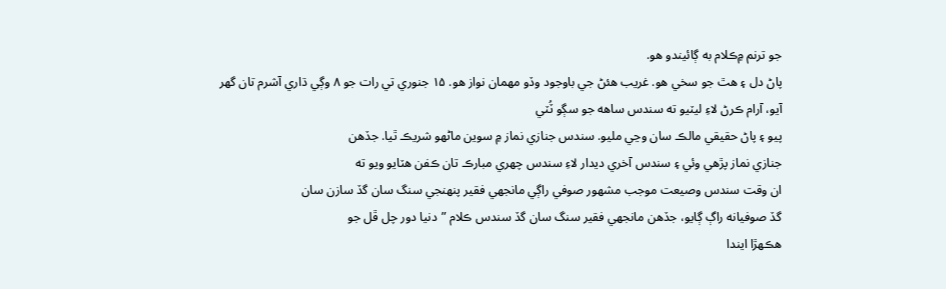جو ترنم ۾ڪلام به ڳائيندو هو.
پاڻ دل ۽ هٿ جو سخي هو. غريب هئڻ جي باوجود وڏو مهمان نواز هو. ۱۵ جنوري تي رات جو ۸ وڳي ڌاري آشرم تان گهر آيو، آرام ڪرڻ لاءِ ليٽيو ته سندس ساهه جو سڳو ٽُٽي
پيو ۽ پاڻ حقيقي مالڪ سان وڃي مليو. سندس جنازي نماز ۾ سوين ماڻهو شريڪ ٿيا. جڏهن
جنازي نماز پڙهي وئي ۽ سندس آخري ديدار لاءِ سندس چهري مبارڪ تان ڪفن هٽايو ويو ته
ان وقت سندس وصيعت موجب مشهور صوفي راڳي مانجهي فقير پنهنجي سنگ سان گڏ سازن سان
گڏ صوفيانه راڳ ڳايو، جڏهن مانجهي فقير سنگ سان گڏ سندس ڪلام ”دنيا دور چل ڦل جو
هڪهڙا ايندا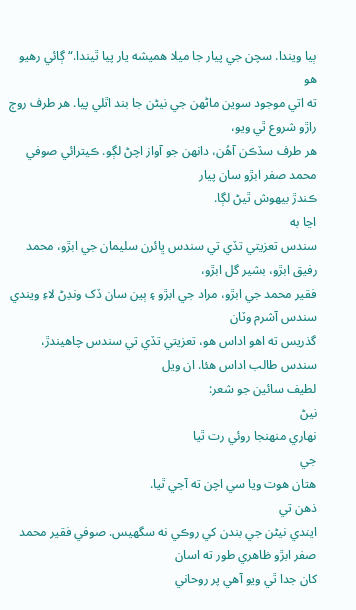ٻيا ويندا. سچن جي پيار جا ميلا هميشه يار پيا ٿيندا.“ ڳائي رهيو هو
ته اتي موجود سوين ماڻهن جي نيڻن جا بند اٿلي پيا. هر طرف روڄ راڙو شروع ٿي ويو،
هر طرف سڏڪن آهُن، دانهن جو آواز اچڻ لڳو. ڪيترائي صوفي محمد صفر ابڙو سان پيار
ڪندڙ بيهوش ٿيڻ لڳا.
اڃا به
سندس تعزيتي تڏي تي سندس ڀائرن سليمان جي ابڙو، محمد رفيق ابڙو، بشير گل ابڙو،
فقير محمد جي ابڙو، مراد جي ابڙو ۽ ٻين سان ڏک ونڊڻ لاءِ ويندي سندس آشرم وٽان
گذريس ته اهو اداس هو، تعزيتي تڏي تي سندس چاهيندڙ، سندس طالب اداس هئا. ان ويل
لطيف سائين جو شعر:
نيڻ
نهاري منهنجا روئي رت ٿيا
جي
هتان هوت ويا سي اچن ته آجي ٿيا.
ذهن تي
ايندي نيڻن جي بندن کي روڪي نه سگهيس. صوفي فقير محمد صفر ابڙو ظاهري طور ته اسان
کان جدا ٿي ويو آهي پر روحاني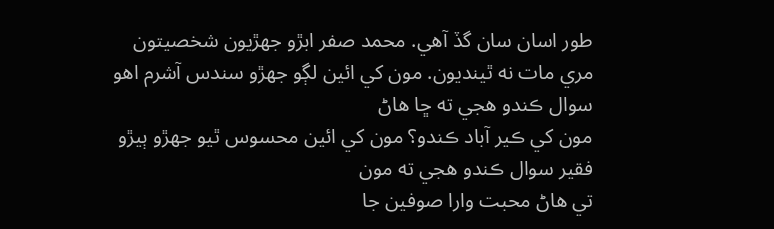طور اسان سان گڏ آهي. محمد صفر ابڙو جهڙيون شخصيتون
مري مات نه ٿينديون. مون کي ائين لڳو جهڙو سندس آشرم اهو سوال ڪندو هجي ته ڇا هاڻ
مون کي ڪير آباد ڪندو؟ مون کي ائين محسوس ٿيو جهڙو ٻيڙو فقير سوال ڪندو هجي ته مون
تي هاڻ محبت وارا صوفين جا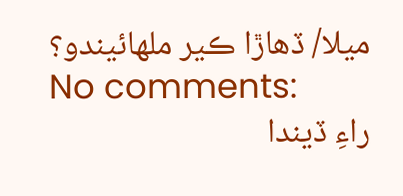ميلا/ ڏهاڙا ڪير ملهائيندو؟
No comments:
راءِ ڏيندا